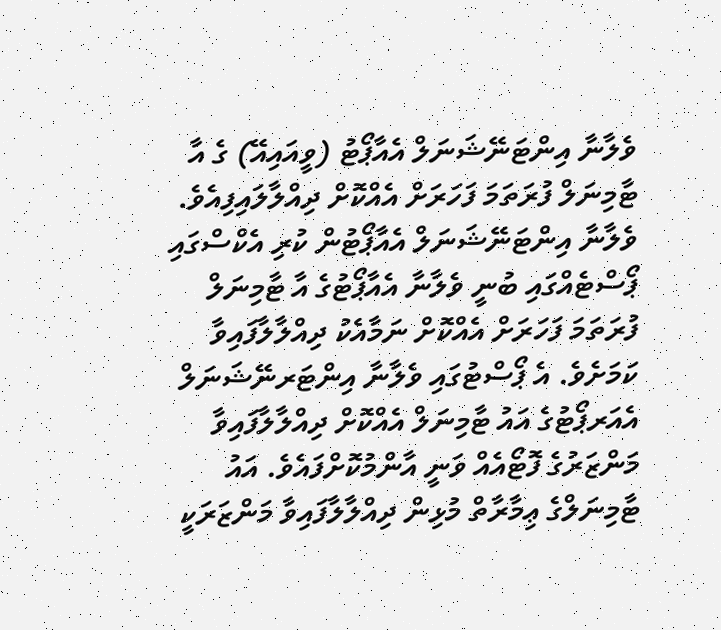ވެލާނާ އިންޓަނޭޝަނަލް އެއާޕޯޓު (ވީއައިއޭ) ގެ އާ ޓާމިނަލް ފުރަތަމަ ފަހަރަށް އެއްކޮށް ދިއްލާލައިފިއެވެ.
ވެލާނާ އިންޓަނޭޝަނަލް އެއާޕޯޓުން ކުރި އެކްސްގައި ޕޯސްޓެއްގައި ބުނީ ވެލާނާ އެއާޕޯޓުގެ އާ ޓާމިނަލް ފުރަތަމަ ފަހަރަށް އެއްކޮށް ނަމާއެކު ދިއްލާލާފައިވާ ކަމަށެވެ. އެ ޕޯސްޓުގައި ވެލާނާ އިންޓަރނޭޝަނަލް އެއަރޕޯޓުގެ އައު ޓާމިނަލް އެއްކޮށް ދިއްލާލާފައިވާ މަންޒަރުގެ ފޮޓޯއެއް ވަނީ އާންމުކޮށްފައެވެ. އައު ޓާމިނަލްގެ ޢިމާރާތް މުޅިން ދިއްލާލާފައިވާ މަންޒަރަކީ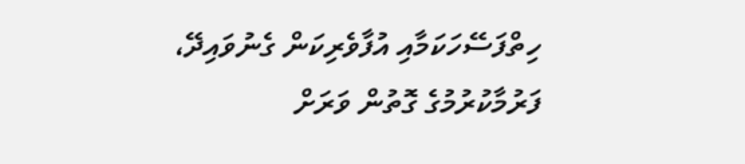ހިތްފަސޭހަކަމާއި އުފާވެރިކަން ގެނުވައިދޭ، ފަރުމާކުރުމުގެ ގޮތުން ވަރަށް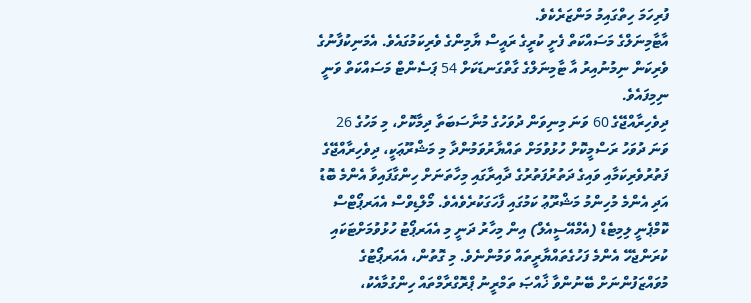ފުރިހަމަ ހިތްގައިމު މަންޒަރެކެވެ.
އާޓާމިނަލްގެ މަސައްކަތް ފެށީ ކުރީގެ ރައީސް ޔާމިންގެ ވެރިކަމުގައެވެ. އެމަނިކުފާނުގެ ވެރިކަން ނިމުނުއިރު އާ ޓާމިނަލްގެ ގާތްގަނޑަކަށް 54 ޕަސެންޓް މަސައްކަތް ވަނީ ނިމިފައެވެ.
ދިވެހިރާއްޖޭގެ 60 ވަނަ މިނިވަން ދުވަހުގެ މުނާސަބަތާ ދިމާކޮށް، މި މަހުގެ 26 ވަނަ ދުވަހު ރަސްމީކޮށް ހުޅުވުމަށް ތައްޔާރުވަމުންދާ މި މަޝްރޫޢަކީ، ދިވެހިރާއްޖޭގެ ފަތުރުވެރިކަމާއި ވައިގެ ދަތުރުފަތުރުގެ ދާއިރާގައި މިހާތަނަށް ހިންގާފައިވާ އެންމެ ބޮޑު އަދި އެންމެ މުހިންމު މަޝްރޫޢު ކަމުގައި ފާހަގަކުރެވެއެވެ. މޯލްޑިވްސް އެއަރޕޯޓްސް ކޮމްޕެނީ ލިމިޓެޑް (އެމްއޭސީއެލް) އިން މިހާރު ދަނީ މި އެއަރޕޯޓު ހުޅުވުމަށްޓަކައި ކުރަންޖެހޭ އެންމެ ފަހުގެތައްޔާރީތައް ވަމުންނެވެ. މި ގޮތުން، އެއަރޕޯޓުގެ މުވައްޒަފުންނަށް ބޭނުންވާ ޚާއްޞަ ތަމްރީނު ޕްރޮގްރާމްތައް ހިންގުމާއެކު،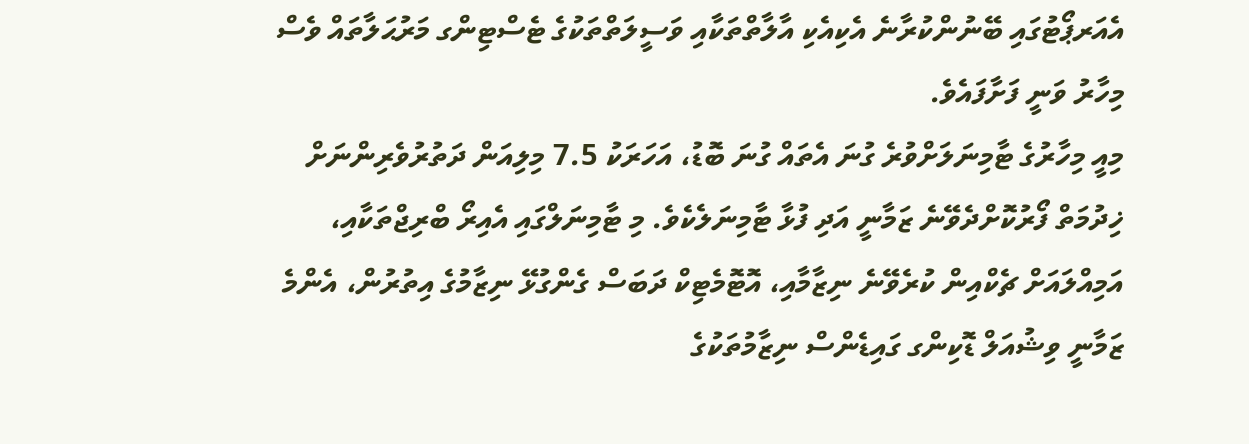އެއަރޕޯޓުގައި ބޭނުންކުރާނެ އެކިއެކި އާލާތްތަކާއި ވަސީލަތްތަކުގެ ޓެސްޓިންގ މަރުޙަލާތައް ވެސް މިހާރު ވަނީ ފަށާފައެވެ.
މިއީ މިހާރުގެ ޓާމިނަލަށްވުރެ ގުނަ އެތައް ގުނަ ބޮޑު، އަހަރަކު 7.5 މިލިއަން ދަތުރުވެރިންނަށް ޚިދުމަތް ފޯރުކޮށްދެވޭނެ ޒަމާނީ އަދި ފުޅާ ޓާމިނަލެކެވެ. މި ޓާމިނަލްގައި އެއިރޯ ބްރިޖްތަކާއި، އަމިއްލައަށް ޗެކްއިން ކުރެވޭނެ ނިޒާމާއި، އޮޓޮމެޓިކް ދަބަސް ގެންގުޅޭ ނިޒާމުގެ އިތުރުން، އެންމެ ޒަމާނީ ވިޝުއަލް ޑޮކިންގ ގައިޑެންސް ނިޒާމުތަކުގެ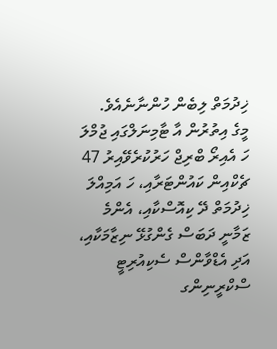ޚިދުމަތް ލިބެން ހުންނާނެއެވެ.
މީގެ އިތުރުން އާ ޓާމިނަލްގައި ޖުމްލަ ހަ އެއިރޯ ބްރިޖް ހަރުކުރެވޭއިރު 47 ޗެކްއިން ކައުންޓަރާއި، ހަ އަމިއްލަ ޚިދުމަތް ދޭ ކިއޮސްކާއި، އެންމެ ޒަމާނީ ދަބަސް ގެންގުޅޭ ނިޒާމަކާއި، އަދި އެޑްވާންސް ސެކިއުރިޓީ ސްކްރީނިންގ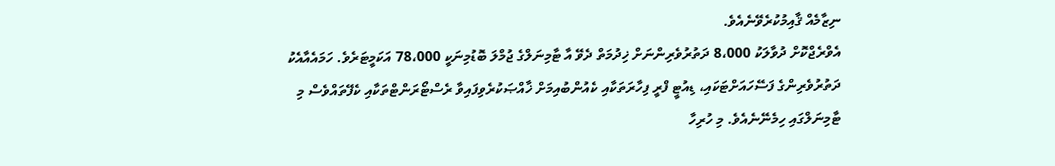ނިޒާމެއް ޤާއިމުކުރެވޭނެއެވެ.
އެވްރެޖްކޮށް ދުވާލަކު 8،000 ދަތުރުވެރިންނަށް ޚިދުމަތް ދެވޭ އާ ޓާމިނަލްގެ ޖުމްލަ ބޮޑުމިނަކީ 78،000 އަކަމީޓަރެވެ. ހަމައެއާއެކު ދަތުރުވެރިންގެ ފަސޭހައަށްޓަކައި، ޑިއުޓީ ފްރީ ފިހާރަތަކާއި ކެއުންބުއިމަށް ޚާއްޞަކުރެވިފައިވާ ރެސްޓޯރަންޓްތަކާއި ކެފޭތައްވެސް މި ޓާމިނަލްގައި ހިމެނޭނެއެވެ. މި ހުރިހާ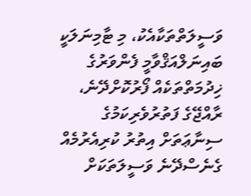ވަސީލަތްތަކާއެކު، މި ޓާމިނަލަކީ ބައިނަލްއަޤްވާމީ ފެންވަރުގެ ޚިދުމަތްތަކެއް ފޯރުކޮށްދޭނެ، ރާއްޖޭގެ ފަތުރުވެރިކަމުގެ ސިނާޢަތަށް އިތުރު ކުރިއެރުމެއް ގެނެސްދޭނެ ވަސީލަތަކަށް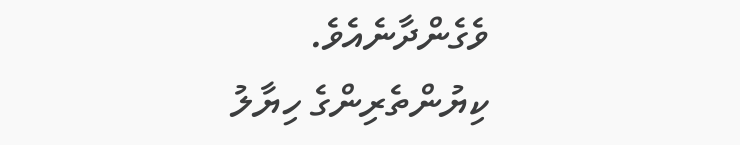ވެގެންދާނެއެވެ.
ކިޔުންތެރިންގެ ހިޔާލު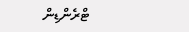ޓްރެންޑިން